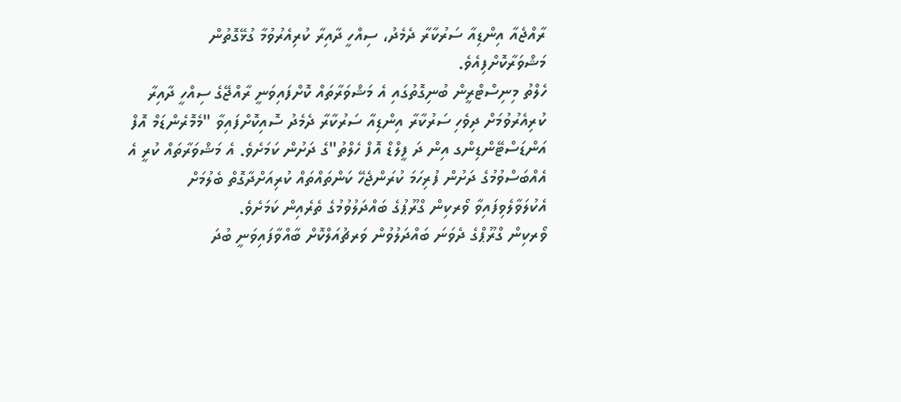ރާއްޖެއާ އިންޑިއާ ސަރުކާރާ ދެމެދު، ސިއްހީ ދާއިރާ ކުރިއެރުވުމާ ގުޅޭގޮތުން މަޝްވަރާކޮށްފިއެވެ.
ހެލްތު މިނިސްޓްރީން ބުނިގޮތުގައި އެ މަޝްވަރާތައް ކޮށްފައިވަނީ ރާއްޖޭގެ ސިއްހީ ދާއިރާ ކުރިއެރުވުމަށް ދިވެހި ސަރުކާރާ އިންޑިއާ ސަރުކާރާ ދެމެދު ސޮއިކޮށްފައިވާ "މެމޮރެންޑަމް އޮފް އަންޑަސްޓޭންޑިންގ އިން ދަ ފީލްޑް އޮފް ހެލްތު"ގެ ދަށުން ކަމަށެވެ. އެ މަޝްވަރާތައް ކުރީ އެ އެއްބަސްވުމުގެ ދަށުން ފުރިހަމަ ކުރަންޖެހޭ ކަންތައްތައް ކުރިއަށްދާގޮތް ބެލުމަށް އެކުލަވާލެވިފައިވާ ވޯރކިން ގްރޫޕުގެ ބައްދަލުވުމުގެ ތެރެއިން ކަމަށެވެ.
ވޯރކިން ގްރޫޕްގެ ދެވަނަ ބައްދަލުވުން ވަރޗުއަލްކޮށް ބާއްވާފައިވަނީ ބުދަ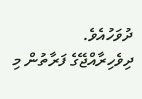ދުވަހުއެވެ.
ދިވެހިރާއްޖޭގެ ފަރާތުން މި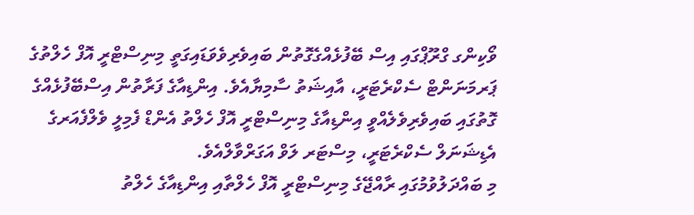ވޯކިންގ ގްރޫޕްގައި އިސް ބޭފުޅެއްގެގޮތުން ބައިވެރިވެވަޑައިގަތީ މިނިސްޓްރީ އޮފް ހެލްތުގެ ޕަރމަނަންޓް ސެކްރެޓަރީ، އާއިޝަތު ސާމިޔާއެވެ. އިންޑިއާގެ ފަރާތުން އިސްބޭފުޅެއްގެ ގޮތުގައި ބައިވެރިވެލެއްވީ އިންޑިއާގެ މިނިސްޓްރީ އޮފް ހެލްތު އެންޑް ފެމިލީ ވެލްފެއަރގެ އެޑިޝަނަލް ސެކްރެޓަރީ، މިސްޓަރ ލަވް އަގަރްވާލްއެވެ.
މި ބައްދަލުވުމުގައި ރާއްޖޭގެ މިނިސްޓްރީ އޮފް ހެލްތާއި އިންޑިއާގެ ހެލްތު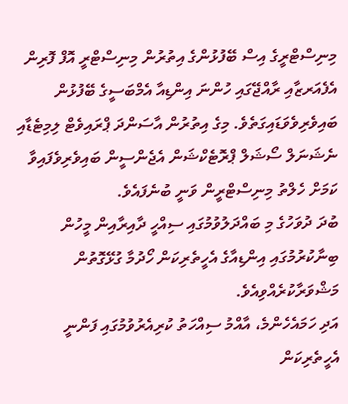މިނިސްޓްރީގެ އިސް ބޭފުޅުންގެ އިތުރުން މިނިސްޓްރީ އޮފް ފޮރިން އެފެއަރޒާއި ރާއްޖޭގައި ހުންނަ އިންޑިއާ އެމްބަސީގެ ބޭފުޅުން ބައިވެރިވެވަޑައިގަތެވެ. މިގެ އިތުރުން އާސަންދަ ޕްރައިވެޓް ލިމިޓެޑާއި ނެޝަނަލް ސޯޝަލް ޕްރޮޓެކްޝަން އެޖެންސީން ބައިވެރިވެފައިވާ ކަމަށް ހެލްތު މިނިސްޓްރީން ވަނީ ބުނެފައެވެ.
ބުދަ ދުވަހުގެ މި ބައްދަލުވުމުގައި ސިއްހީ ދާއިރާއިން މީހުން ބިނާކުރުމުގައި އިންޑިއާގެ އެހީތެރިކަން ހޯދުމާ ގުޅޭގޮތުން މަޝްވަރާކުރެއްވިއެވެ.
އަދި ހަމައެހެންމެ، އާއްމު ސިއްހަތު ކުރިއެރުވުމުގައި ފަންނީ އެހީތެރިކަން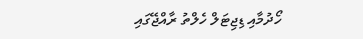ހޯދުމާއި ޑިޖިޓަލް ހެލްތު ރާއްޖޭގައި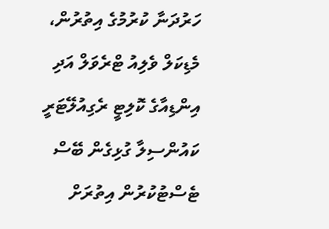ހަރުދަނާ ކުރުމުގެ އިތުރުން، މެޑިކަލް ވެލިއު ޓްރެވަލް އަދި އިންޑިއާގެ ކޮލިޓީ ރެގިއުލޭޓަރީ ކައުންސިލާ ގުޅިގެން ބޭސް ޓެސްޓުކުރުން އިތުރަށް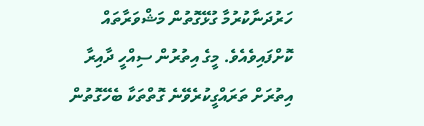ހަރުދަނާކުރުމާ ގުޅޭގޮތުން މަޝްވަރާތައް ކޮށްފައިވެއެވެ. މީގެ އިތުރުން ސިއްހީ ދާއިރާ އިތުރަށް ތަރައްގީކުރެވޭނެ ގޮތްތަކާ ބެހޭގޮތުން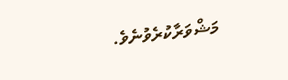މަޝްވަރާކުރެވުނެވެ.